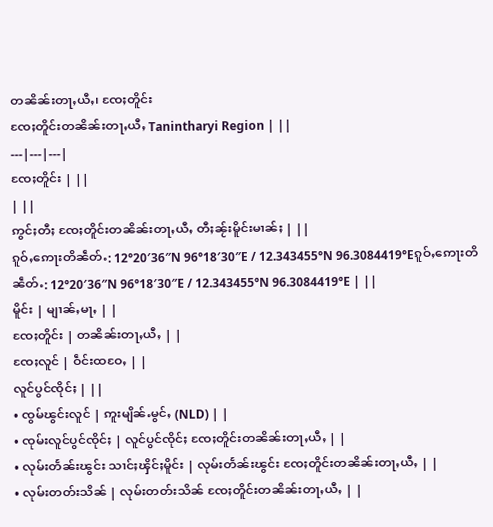တၼိၼ်းတႃႇယီႇ၊ ၸႄႈတိူင်း
ၸႄႈတိူင်းတၼိၼ်းတႃႇယီႇ Tanintharyi Region | ||
---|---|---|
ၸႄႈတိူင်း | ||
| ||
ဢွင်ႈတီႈ ၸႄႈတိူင်းတၼိၼ်းတႃႇယီႇ တီႈၼႂ်းမိူင်းမၢၼ်ႈ | ||
ၵူဝ်ႇဢေႃးတိၼဵတ်ႉ: 12°20′36″N 96°18′30″E / 12.343455°N 96.3084419°Eၵူဝ်ႇဢေႃးတိၼဵတ်ႉ: 12°20′36″N 96°18′30″E / 12.343455°N 96.3084419°E | ||
မိူင်း | မျၢၼ်ႇမႃႇ | |
ၸႄႈတိူင်း | တၼိၼ်းတႃႇယီႇ | |
ၸႄႈလူင် | ဝဵင်းထဝႄႇ | |
လူင်ပွင်ၸိုင်ႈ | ||
• ၸွမ်ၽွင်းလူင် | ဢူးမျိၼ်ႉမွင်ႇ (NLD) | |
• ၸုမ်းလူင်ပွင်ၸိုင်ႈ | လူင်ပွင်ၸိုင်ႈ ၸႄႈတိူင်းတၼိၼ်းတႃႇယီႇ | |
• လုမ်းတႅၼ်းၽွင်း သၢင်ႈၾိင်ႈမိူင်း | လုမ်းတႅၼ်းၽွင်း ၸႄႈတိူင်းတၼိၼ်းတႃႇယီႇ | |
• လုမ်းတတ်းသိၼ် | လုမ်းတတ်းသိၼ် ၸႄႈတိူင်းတၼိၼ်းတႃႇယီႇ | |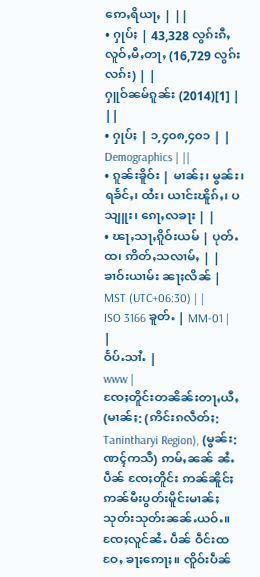ဢေႇရိယႃႇ | ||
• ႁုပ်ႈ | 43,328 လွၵ်းၵီႇလူဝ်ႇမီႇတႃႇ (16,729 လွၵ်းလၵ်း) | |
ႁူဝ်ၼမ်ၵူၼ်း (2014)[1] | ||
• ႁုပ်ႈ | ၁,၄၀၈,၄၀၁ | |
Demographics | ||
• ၵူၼ်းၶိူဝ်း | မၢၼ်ႈ၊ မွၼ်း၊ ရၶႅင်ႇ၊ ထႆး၊ ယၢင်းၽိူၵ်ႇ၊ ပသျူး၊ ၵေႃႇလၶႃး | |
• ၽႃႇသႃႇၵိူဝ်းယမ် | ပုတ်ႉထ၊ ဢိတ်ႇသလၢမ်ႇ | |
ၶၢဝ်းယၢမ်း ၼႃႈလိၼ် | MST (UTC+06:30) | |
ISO 3166 ၶူတ်ႉ | MM-01 | |
ဝႅပ်ႉသၢႆႉ |
www |
ၸႄႈတိူင်းတၼိၼ်းတႃႇယီႇ (မၢၼ်ႈ: (ဢိင်းၵလဵတ်ႈ: Tanintharyi Region), (မွၼ်း: ဏၚ်ကသဳ) ဢမ်ႇၼၼ် ၼႆႉ ပဵၼ် ၸႄႈတိူင်း ဢၼ်ၼိူင်ႈ ဢၼ်မီးပွတ်းမိူင်းမၢၼ်ႈ သုတ်းသုတ်းၼၼ်ႉယဝ်ႉ။ ၸႄႈလူင်ၼႆႉ ပဵၼ် ဝဵင်းထဝႄႇ ၶႃႈဢေႃႈ။ ၸိူဝ်းပဵၼ်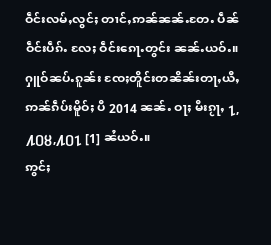ဝဵင်းလမ်ႇလွင်ႈ တၢင်ႇဢၼ်ၼၼ်ႉတႄႉ ပဵၼ် ဝဵင်းပဵၵ်ႉ လႄႈ ဝဵင်းၵေႃႉတွင်း ၼၼ်ႉယဝ်ႉ။ ႁူဝ်ၼပ်ႉၵူၼ်း ၸႄႈတိူင်းတၼိၼ်းတႃႇယီႇ ဢၼ်ၵဵပ်းမိူဝ်ႈ ပီ 2014 ၼၼ်ႉ ဝႃႈ မီးၵႂႃႇ ႑,႔႐႘,႔႐႑ [1] ၼႆယဝ်ႉ။
ဢွင်ႈ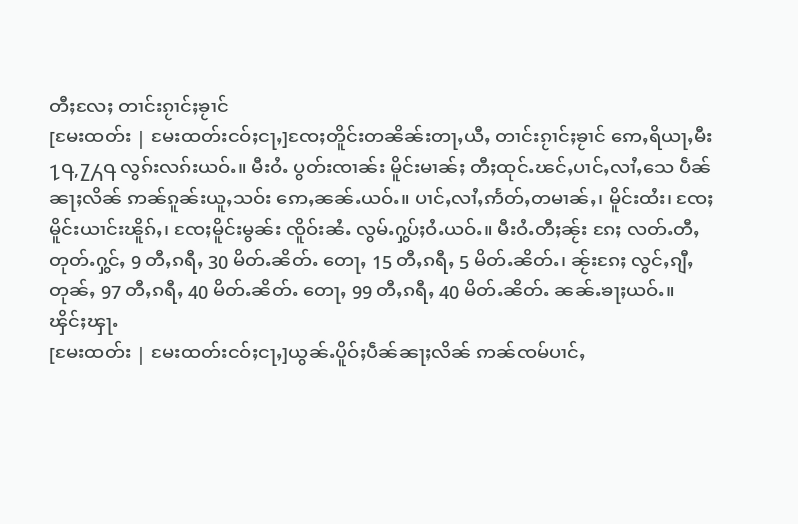တီႈလႄႈ တၢင်းၵႂၢင်ႈၶႂၢင်
[မႄးထတ်း | မႄးထတ်းငဝ်ႈငႃႇ]ၸႄႈတိူင်းတၼိၼ်းတႃႇယီႇ တၢင်းၵႂၢင်ႈၶႂၢင် ဢေႇရိယႃႇမီး ႑႖,႗႓႖ လွၵ်းလၵ်းယဝ်ႉ။ မီးဝႆႉ ပွတ်းၸၢၼ်း မိူင်းမၢၼ်ႈ တီႈထုင်ႉၽင်ႇပၢင်ႇလၢႆႇသေ ပဵၼ်ၼႃႈလိၼ် ဢၼ်ၵူၼ်းယူႇသဝ်း ဢေႇၼၼ်ႉယဝ်ႉ။ ပၢင်ႇလၢႆႇဢႅတ်ႇတမၢၼ်ႇ၊ မိူင်းထႆး၊ ၸႄႈမိူင်းယၢင်းၽိူၵ်ႇ၊ ၸႄႈမိူင်းမွၼ်း ၸိူဝ်းၼႆႉ လွမ်ႉႁွပ်ႈဝႆႉယဝ်ႉ။ မီးဝႆႉတီႈၼႂ်း ၵႄႈ လတ်ႉတီႇတုတ်ႉႁွင်ႇ 9 တီႇၵရီႇ 30 မိတ်ႉၼိတ်ႉ တေႃႇ 15 တီႇၵရီႇ 5 မိတ်ႉၼိတ်ႉ၊ ၼႂ်းၵႄႈ လွင်ႇၵျီႇတုၼ်ႇ 97 တီႇၵရီႇ 40 မိတ်ႉၼိတ်ႉ တေႃႇ 99 တီႇၵရီႇ 40 မိတ်ႉၼိတ်ႉ ၼၼ်ႉၶႃႈယဝ်ႉ။
ၾိင်ႈၾႃႉ
[မႄးထတ်း | မႄးထတ်းငဝ်ႈငႃႇ]ယွၼ်ႉပိူဝ်ႈပဵၼ်ၼႃႈလိၼ် ဢၼ်ၸမ်ပၢင်ႇ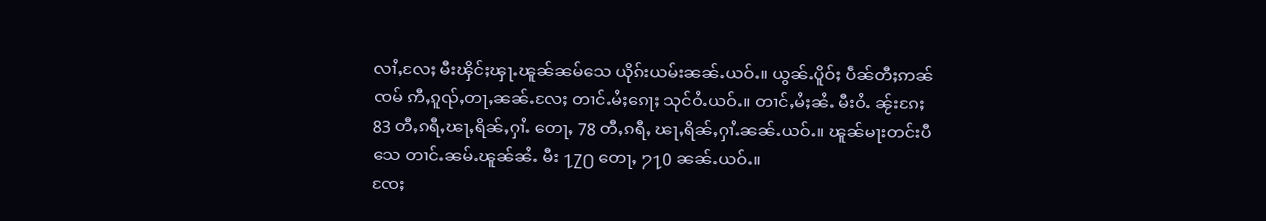လၢႆႇလႄႈ မီးၾိင်ႈၾႃႉၽူၼ်ၼမ်သေ ယိုၵ်းယမ်းၼၼ်ႉယဝ်ႉ။ ယွၼ်ႉပိူဝ်ႈ ပဵၼ်တီႈဢၼ်ၸမ် ဢီႇၵူၺ်ႇတႃႇၼၼ်ႉလႄႈ တၢင်ႉမႆႈၵေႃႈ သုင်ဝႆႉယဝ်ႉ။ တၢင်ႇမႆႈၼႆႉ မီးဝႆႉ ၼႂ်းၵႄႈ 83 တီႇၵရီႇၽႃႇရိၼ်ႇႁၢႆႉ တေႃႇ 78 တီႇၵရီႇ ၽႃႇရိၼ်ႇႁၢႆႉၼၼ်ႉယဝ်ႉ။ ၽူၼ်မႃးတင်းပီသေ တၢင်ႉၼမ်ႉၽူၼ်ၼႆႉ မီး ႑႗႐ တေႃႇ ႒႑0 ၼၼ်ႉယဝ်ႉ။
ၸႄႈ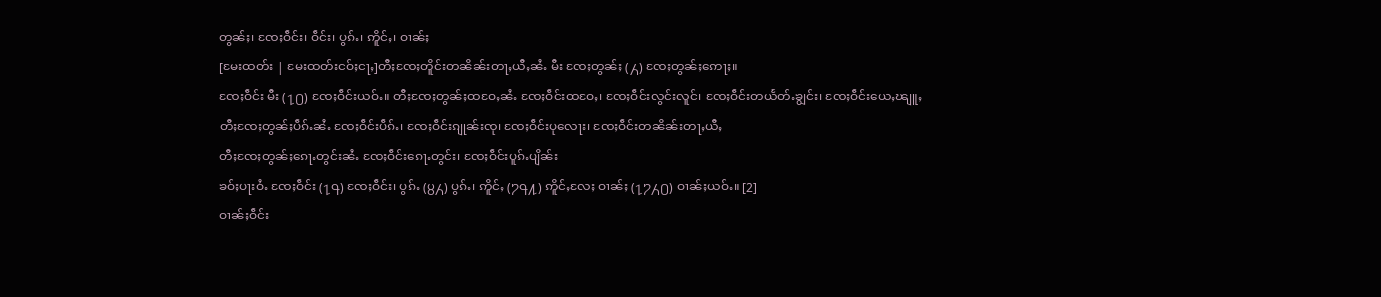တွၼ်ႈ၊ ၸႄႈဝဵင်း၊ ဝဵင်း၊ ပွၵ်ႉ၊ ဢိူင်ႇ၊ ဝၢၼ်ႈ
[မႄးထတ်း | မႄးထတ်းငဝ်ႈငႃႇ]တီႈၸႄႈတိူင်းတၼိၼ်းတႃႇယီႇၼႆႉ မီး ၸႄႈတွၼ်ႈ (႓) ၸႄႈတွၼ်ႈဢေႃႈ။
ၸႄႈဝဵင်း မီး (႑႐) ၸႄႈဝဵင်းယဝ်ႉ။ တီႈၸႄႈတွၼ်ႈထဝႄႇၼႆႉ ၸႄႈဝဵင်းထဝႄႇ၊ ၸႄႈဝဵင်းလွင်းလူင်၊ ၸႄႈဝဵင်းတယႅတ်ႉၶျွင်း၊ ၸႄႈဝဵင်းယေႇၽျူႇ
တီႈၸႄႈတွၼ်ႈပဵၵ်ႉၼႆႉ ၸႄႈဝဵင်းပဵၵ်ႉ၊ ၸႄႈဝဵင်းၵျုၼ်းၸု၊ ၸႄႈဝဵင်းပုလေႃး၊ ၸႄႈဝဵင်းတၼိၼ်းတႃႇယီႇ
တီႈၸႄႈတွၼ်ႈၵေႃႉတွင်းၼႆႉ ၸႄႈဝဵင်းၵေႃႉတွင်း၊ ၸႄႈဝဵင်းပူၵ်ႉပျိၼ်း
ၶဝ်ႈပႃးဝႆႉ ၸႄႈဝဵင်း (႑႖) ၸႄႈဝဵင်း၊ ပွၵ်ႉ (႘႓) ပွၵ်ႉ၊ ဢိူင်ႇ (႒႖႔) ဢိူင်ႇလႄႈ ဝၢၼ်ႈ (႑႒႓႐) ဝၢၼ်ႈယဝ်ႉ။ [2]
ဝၢၼ်ႈဝဵင်း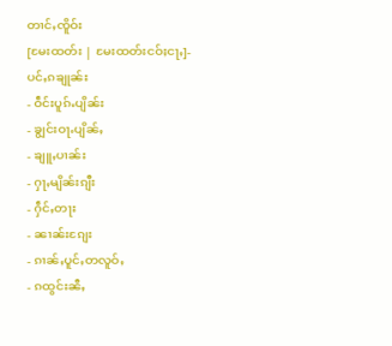တၢင်ႇၸိူဝ်း
[မႄးထတ်း | မႄးထတ်းငဝ်ႈငႃႇ]- ပင်ႇၵၶျုၼ်း
- ဝဵင်းပူၵ်ႉပျိၼ်း
- ၶျွင်းဝႃႉပျိၼ်ႇ
- ၶျူႇပၢၼ်း
- ႁႃႇမျိၼ်းၵျီး
- ႁဵင်ႇတႃး
- ၼၢၼ်းၵျႄး
- ၵၢၼ်ႇပူင်ႇတလူဝ်ႇ
- ၵထွင်းၼီႇ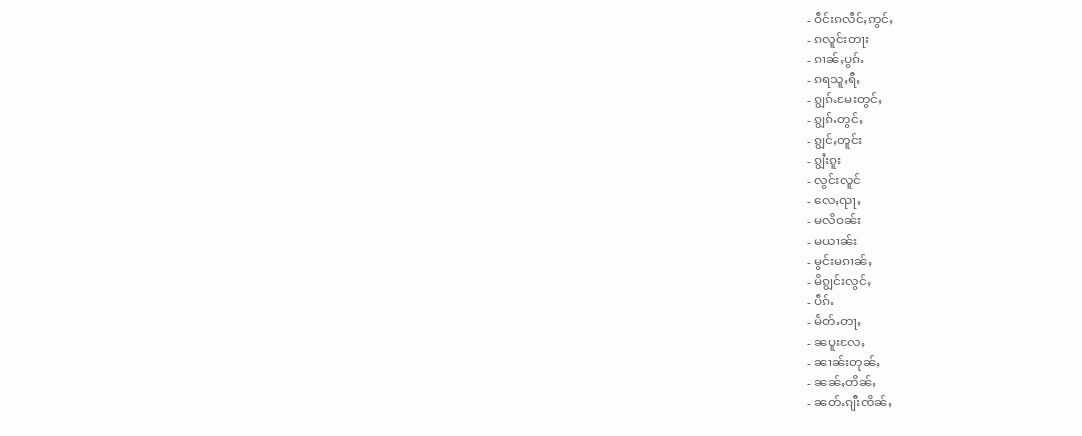- ဝဵင်းၵလဵင်ႇဢွင်ႇ
- ၵလူင်းတႃး
- ၵၢၼ်ႇပွၵ်ႉ
- ၵရသူႇရီႇ
- ၵျွၵ်ႉမႄးတွင်ႇ
- ၵျွၵ်ႉတွင်ႇ
- ၵျွင်ႇတူင်း
- ၵျွႆးၵူး
- လွင်းလူင်
- လေႇၺႃႇ
- မလိဝၼ်း
- မယၢၼ်း
- မွင်းမၵၢၼ်ႇ
- မိၵျွင်းလွင်ႇ
- ပဵၵ်ႉ
- မႅတ်ႉတႃႇ
- ၼပူးလႄႇ
- ၼၢၼ်းတုၼ်ႇ
- ၼၼ်ႇတိၼ်ႇ
- ၼတ်ႉၵျီးၸိၼ်ႇ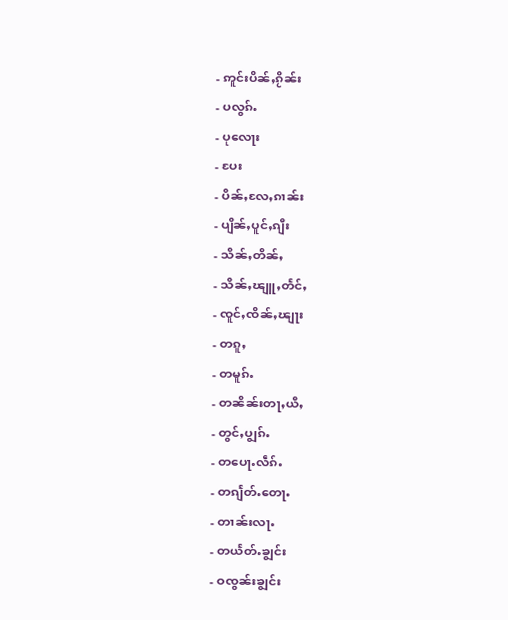- ဢူင်းပိၼ်ႇၵႂိၼ်း
- ပလွၵ်ႉ
- ပုလေႃး
- ပႄး
- ပိၼ်ႇလႄႇၵၢၼ်း
- ပျိၼ်ႇပူင်ႇၵျီး
- သိၼ်ႇတိၼ်ႇ
- သိၼ်ႇၽျူႇတႅင်ႇ
- ၸူင်ႇၸိၼ်ႇၽျႃး
- တၵူႇ
- တမူၵ်ႉ
- တၼိၼ်းတႃႇယီႇ
- တွင်ႇပျွၵ်ႉ
- တပေႃႉလဵၵ်ႉ
- တၵျႅတ်ႉတေႃႉ
- တၢၼ်းလႃႉ
- တယႅတ်ႉၶျွင်း
- ဝၸွၼ်းၶျွင်း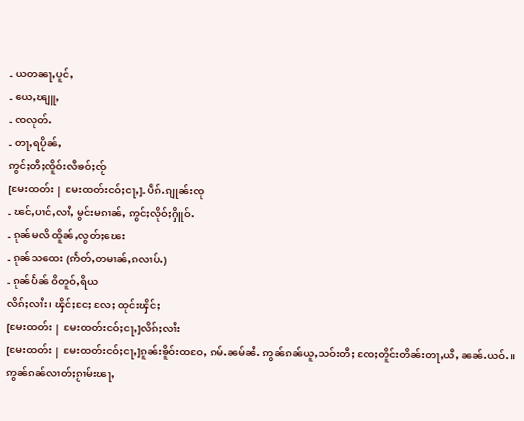- ယတၼႃႇပူင်ႇ
- ယေႇၽျူႇ
- ၸလုတ်ႉ
- တႃႇရပႂိၼ်ႇ
ဢွင်ႈတီႈၸိူဝ်းလီၶဝ်ႈၸႂ်
[မႄးထတ်း | မႄးထတ်းငဝ်ႈငႃႇ]- ပဵၵ်ႉၵျုၼ်းၸု
- ၽင်ႇပၢင်ႇလၢႆႇ မွင်းမၵၢၼ်ႇ ဢွင်ႈလိုဝ်ႈႁိူဝ်ႉ
- ၵုၼ်မလိ ထိူၼ်ႇလွတ်ႈၽေး
- ၵုၼ်သထေး (ဢႅတ်ႇတမၢၼ်ႇၵလၢပ်ႉ)
- ၵုၼ်ပႅၼ် ဝိတူဝ်ႇရိယ
လိၵ်ႈလၢႆး၊ ၾိင်ႈငႄႈ လႄႈ ထုင်းၾိင်ႈ
[မႄးထတ်း | မႄးထတ်းငဝ်ႈငႃႇ]လိၵ်ႈလၢႆး
[မႄးထတ်း | မႄးထတ်းငဝ်ႈငႃႇ]ၵူၼ်းၶိူဝ်းထဝႄႇ ၵမ်ႉၼမ်ၼႆႉ ဢွၼ်ၵၼ်ယူႇသဝ်းတီႈ ၸႄႈတိူင်းတိၼ်းတႃႇယီႇ ၼၼ်ႉယဝ်ႉ။ ဢွၼ်ၵၼ်လၢတ်ႈၵႂၢမ်းၽႃႇ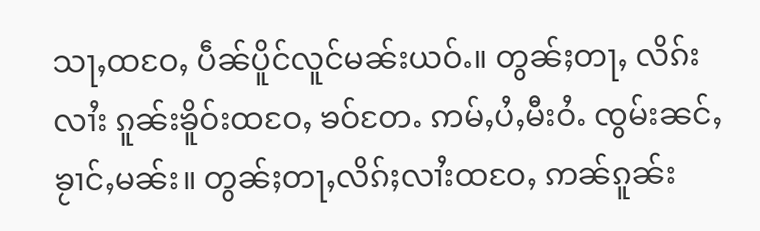သႃႇထဝႄႇ ပဵၼ်ပိူင်လူင်မၼ်းယဝ်ႉ။ တွၼ်ႈတႃႇ လိၵ်းလၢႆး ၵူၼ်းၶိူဝ်းထဝႄႇ ၶဝ်တႄႉ ဢမ်ႇပႆႇမီးဝႆႉ ၸွမ်းၼင်ႇၶႂၢင်ႇမၼ်း။ တွၼ်ႈတႃႇလိၵ်ႈလၢႆးထဝႄႇ ဢၼ်ၵူၼ်း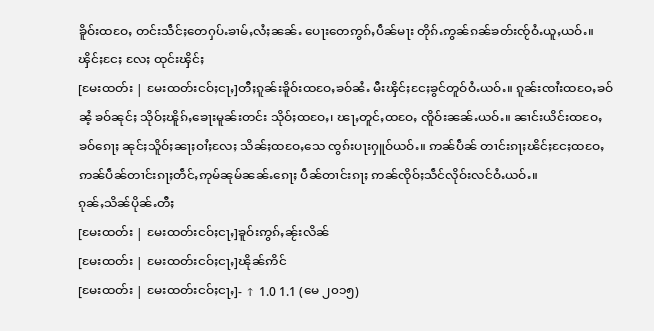ၶိူဝ်းထဝႄႇ တင်းသဵင်ႈတေႁပ်ႉၶၢမ်ႇလႆႈၼၼ်ႉ ပေႃးတေဢွၵ်ႇပဵၼ်မႃး တိုၵ်ႉဢွၼ်ၵၼ်ၶတ်းၸႂ်ဝႆႉယူႇယဝ်ႉ။
ၾိင်ႈငႄႈ လႄႈ ထုင်းၾိင်ႈ
[မႄးထတ်း | မႄးထတ်းငဝ်ႈငႃႇ]တီႈၵူၼ်းၶိူဝ်းထဝႄႇၶဝ်ၼႆႉ မီးၾိင်ႈငႄႈၶွင်တူဝ်ဝႆႉယဝ်ႉ။ ၵူၼ်းၸၢႆးထဝႄႇၶဝ်ၼႆ့ ၶဝ်ၼုင်ႈ သိုဝ်ႈၽိူၵ်ႇၶေႃးမူၼ်းတင်း သိုဝ်ႈထဝႄႇ၊ ၽႃႇတူင်ႇထဝႄႇ ၸိူဝ်းၼၼ်ႉယဝ်ႉ။ ၼၢင်းယိင်းထဝႄႇၶဝ်ၵေႃႈ ၼုင်ႈသိူဝ်ႈၼႃႈဝၢႆႈလႄႈ သိၼ်ႈထဝႄႇသေ ၸွၵ်းပႃးႁူဝ်ယဝ်ႉ။ ဢၼ်ပဵၼ် တၢင်းၵႃႈၽိင်ႈငႄႈထဝႄႇ ဢၼ်ပဵၼ်တၢင်းၵႃႈတဵင်ႇဢုမ်ၼုမ်ၼၼ်ႉၵေႃႈ ပဵၼ်တၢင်းၵႃႈ ဢၼ်ၸိုဝ်ႈသဵင်လိုဝ်းလင်ဝႆႉယဝ်ႉ။
ၵုၼ်ႇသိၼ်ပိုၼ်ႉတီႈ
[မႄးထတ်း | မႄးထတ်းငဝ်ႈငႃႇ]ၶူဝ်းဢွၵ်ႇၼႂ်းလိၼ်
[မႄးထတ်း | မႄးထတ်းငဝ်ႈငႃႇ]ၽိုၼ်ဢိင်
[မႄးထတ်း | မႄးထတ်းငဝ်ႈငႃႇ]- ↑ 1.0 1.1 (မေ ၂၀၁၅)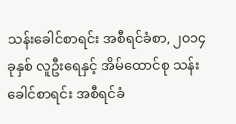သန်းခေါင်စာရင်း အစီရင်ခံစာ, ၂၀၁၄ ခုနှစ် လူဦးရေနှင့် အိမ်ထောင်စု သန်းခေါင်စာရင်း အစီရင်ခံ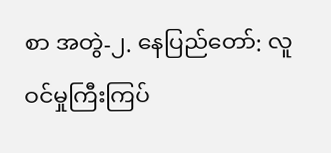စာ အတွဲ-၂. နေပြည်တော်: လူဝင်မှုကြီးကြပ်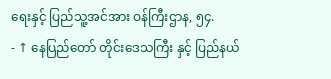ရေးနှင့် ပြည်သူ့အင်အား ဝန်ကြီးဌာန, ၅၄.
- ↑ နေပြည်တော် တိုင်းဒေသကြီး နှင့် ပြည်နယ်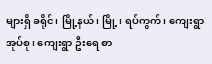များရှိ ခရိုင်၊ မြို့နယ်၊ မြို့၊ ရပ်ကွက်၊ ကျေးရွာအုပ်စု၊ ကျေးရွာ ဦးရေ စာ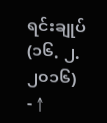ရင်းချုပ် (၁၆. ၂. ၂၀၁၆)
- ↑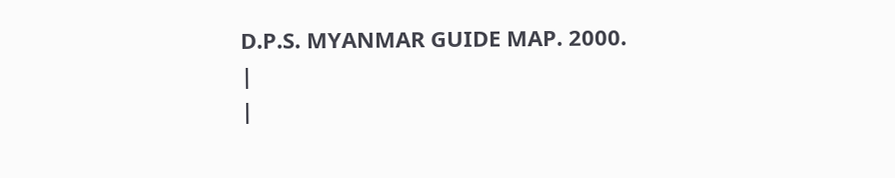D.P.S. MYANMAR GUIDE MAP. 2000.
|
|